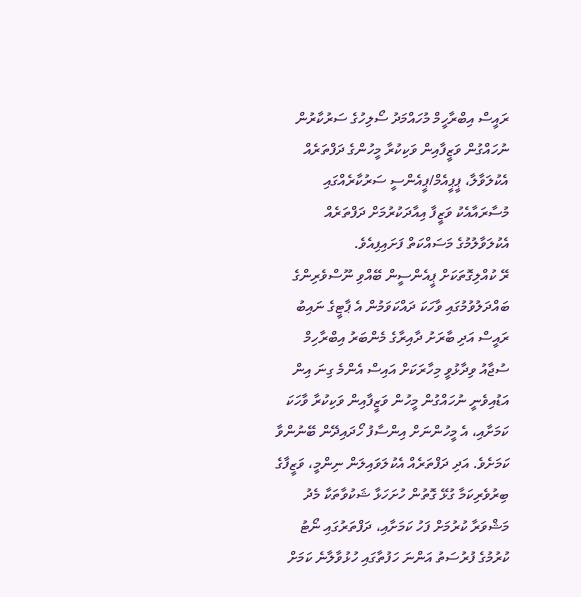ރައީސް އިބްރާހީމް މުހައްމަދު ސޯލިހުގެ ސަރުކާރުން ނުހައްގުން ވަޒީފާއިން ވަކިކުރާ މީހުންގެ ދަފްތަރެއް އެކުލަވާލާ، ޕީޕީއެމް/ޕީއެންސީ ސަރުކާރެއްގައި މުސާރައާއެކު ވަޒީފާ އިއާދަކުރުމަށް ދަފްތަރެއް އެކުލަވާލުމުގެ މަސައްކަތް ފަށައިފިއެވެ.
ރޭ ކުއްލިގޮތަކަށް ޕީއެންސީން ބޭއްވި ނޫސްވެރިންގެ ބައްދަލުވުމުގައި ވާހަކަ ދައްކަވަމުން އެ ޕާޓީގެ ނައިބު ރައީސް އަދި ބާރަށު ދާއިރާގެ މެންބަރު އިބްރާހިމް ސުޖާއު ވިދާޅުވީ މިހާރަކަށް އައިސް އެންމެ ގިނަ އިން އަޑުއިވެނީ ނުހައްގުން މީހުން ވަޒީފާއިން ވަކިކުރާ ވާހަކަ ކަމަށާއި، އެ މީހުންނަށް އިންސާފު ހޯދައިދޭން ބޭނުންވާ ކަމަށެވެ. އަދި ދަފްތަރެއް އެކުލަވައިލަން ނިންމީ، ވަޒީފާގެ ބިރުވެރިކަމާ ގުޅޭ ގޮތުން ހުށަހަޅާ ޝަކުވާތަކާ މެދު މަޝްވަރާ ކުރުމަށް ފަހު ކަމަށާއި، ދަފްތަރުގައި ނޯޓު ކުރުމުގެ ފުރުސަތު އަންނަ ހަފުތާގައި ހުޅުވާލާނެ ކަމަށް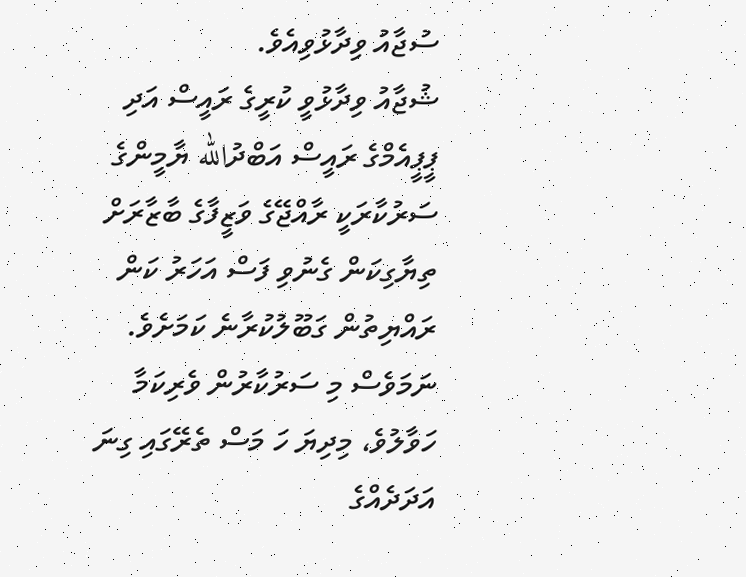ސުޖާއު ވިދާޅުވިއެވެ.
ޝުޖާއު ވިދާޅުވީ ކުރީގެ ރައީސް އަދި ޕީޕީއެމްގެ ރައީސް އަބްދުالله ޔާމީންގެ ސަރުކާރަކީ ރާއްޖޭގެ ވަޒީފާގެ ބާޒާރަށް ތިޔާގިކަން ގެނުވި ފަސް އަހަރު ކަން ރައްޔިތުން ގަބޫލުކުރާނެ ކަމަށެވެ. ނަމަވެސް މި ސަރުކާރުން ވެރިކަމާ ހަވާލުވެ، މިދިޔަ ހަ މަސް ތެރޭގައި ގިނަ އަދަދެއްގެ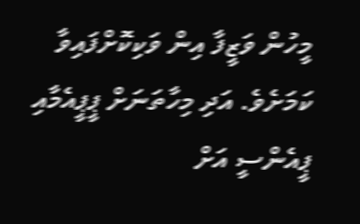މީހުން ވަޒީފާ އިން ވަކިކޮށްފައިވާ ކަމަށެވެ. އަދި މިހާތަނަށް ޕީޕީއެމާއި ޕީއެންސީ އަށް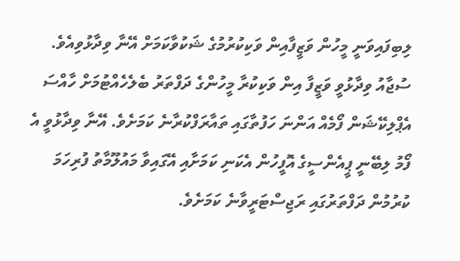ލިބިފައިވަނީ މީހުން ވަޒީފާއިން ވަކިކުރުމުގެ ޝަކުވާކަމަށް އޭނާ ވިދާޅުވިއެވެ.
ސުޖާއު ވިދާޅުވީ ވަޒީފާ އިން ވަކިކުރާ މީހުންގެ ދަފްތަރު ބެލެހެއްޓުމަށް ހާއްސަ އެޕްލިކޭޝަން ފޯމެއް އަންނަ ހަފުތާގައި ތައާރަފްކުރާނެ ކަމަށެވެ. އޭނާ ވިދާޅުވީ އެ ފޯމު ލިބޭނީ ޕީއެންސީގެ އޮފީހުން އެކަނި ކަމަށާއި އޭގައިވާ މައުލޫމާތު ފުރިހަމަ ކުރުމުން ދަފްތަރުގައި ރަޖިސްޓަރީވާނެ ކަމަށެވެ.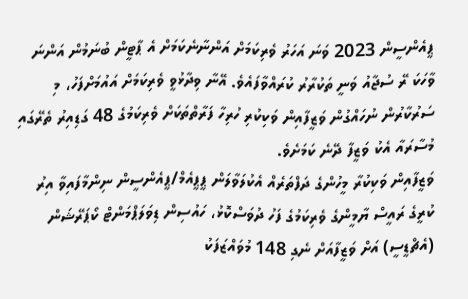ޕީއެންސީން 2023 ވަނަ އަހަރު ވެރިކަމަށް އަންނާނެކަމަށް އެ ޕާޓީން ބުނަމުން އަންނަ ވާހަކަ ރޭ ސުޖާއު ވަނީ ތަކުރާރު ކުރައްވާފައެވެ. އޭނާ ވިދާޅުވީ ވެރިކަމަށް އައުމަށްފަހު، މި ސަރުކާރުން ނުހައްގުން ވަޒީފާއިން ވަކިކުރި ހުރިހާ ފަރާތްތަކަށް ވެރިކަމުގެ 48 ގަޑިއިރު ތެރޭގައި މުސާރައާ އެކު ވަޒީފާ ދޭނެ ކަމަށެވެ.
ވަޒީފާއިން ވަކިކުރާ މީހުންގެ ދަފްތަރެއް އެކުލަވާލަން ޕީޕީއެމް/ޕީއެންސީން ނިންމާފައިވާ އިރު ކުރީގެ ރައީސް ޔާމީންގެ ވެރިކަމުގެ ފަހު ދުވަސްކޮޅު، ހައުސިން ޑިވަލަޕްމަންޓް ކޯޕަރޭޝަން (އެޗްޑީސީ) އަށް ވަޒީފާއަށް ނެގި 148 މުވައްޒަފަކު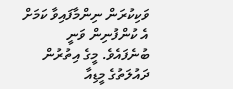ވަކިކުރަން ނިންމާފައިވާ ކަމަށް އެ ކުންފުނިން ވަނީ ބުނެފައެވެ. މީގެ އިތުރުން ދައުލަތުގެ މީޑިއާ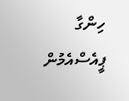ހިންގާ ޕީއެސްއެމުން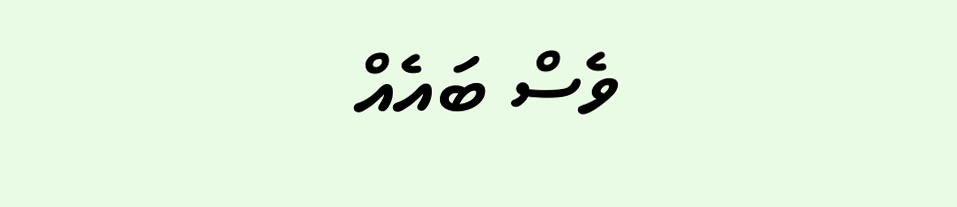ވެސް ބައެއް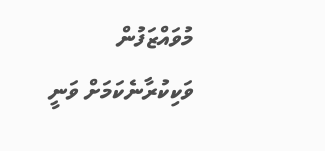މުވައްޒަފުން ވަކިކުރާނެކަމަށް ވަނީ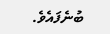ބުނެފައެވެ.